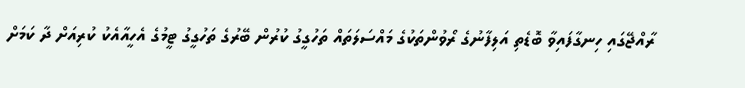ރާއްޖޭގައި ހިނގާފައިވާ ބޮޑެތި އަލިފާނުގެ ރޯވުންތަކުގެ މައްސަލަތައް ތަހުގީގު ކުރުން ބޭރުގެ ތަހުގީގު ޓީމުގެ އެހީއާއެކު ކުރިއަށް ދާ ކަމަށް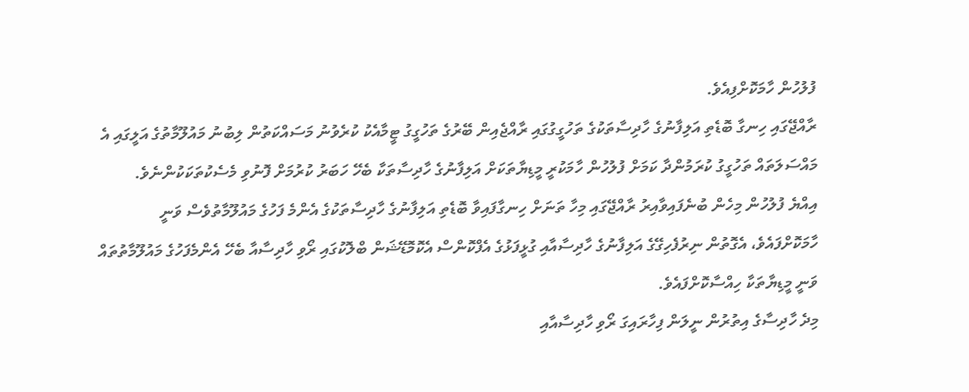ފުލުހުން ހާމަކޮށްފިއެވެ.
ރާއްޖޭގައި ހިނގާ ބޮޑެތި އަލިފާނުގެ ހާދިސާތަކުގެ ތަހުގީގުގައި ރާއްޖެއިން ބޭރުގެ ތަހުގީގު ޓީމާއެކު ކުރެވުނު މަސައްކަތުން ލިބުނު މައުލޫމާތުގެ އަލީގައި އެ މައްސަލަތައް ތަހުގީގު ކުރަމުންދާ ކަމަށް ފުލުހުން ހާމަކުރީ މީޑިޔާތަކަށް އަލިފާނުގެ ހާދިސާތަކާ ބެހޭ ހަބަރު ކުރުމަށް ފޮނުވި މެސެކުތަކަކުންނެވެ.
އިއްޔެ ފުލުހުން މިހެން ބުނެފައިވާއިރު ރާއްޖޭގައި މިހާ ތަނަށް ހިނގާފައިވާ ބޮޑެތި އަލިފާނުގެ ހާދިސާތަކުގެ އެންމެ ފަހުގެ މައުލޫމާތުވެސް ވަނީ ހާމަކޮށްފައެވެ، އެގޮތުން ނިރުފެހިގޭގެ އަލިފާނުގެ ހާދިސާއާއި ގުޅީފަޅުގެ އެފްކޮންސް އެކޮމޮޑޭޝަން ބްލޮކުގައި ރޯވި ހާދިސާއާ ބެހޭ އެންމެފަހުގެ މައުލޫމާތުތައް ވަނީ މީޑިޔާތަކާ ހިއްސާކޮށްފައެވެ.
މިދެ ހާދިސާގެ އިތުރުން ނީލަން ފިހާރައިގަ ރޯވި ހާދިސާއާއި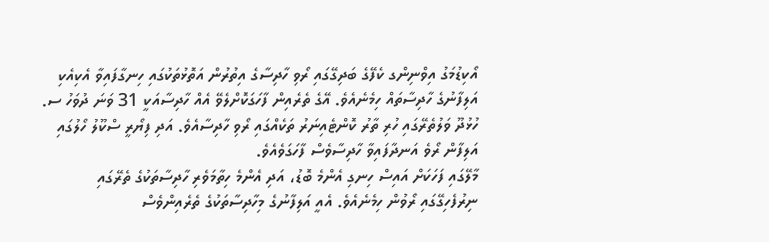އޯކިޑުމަގު އިވްނިންގ ކެފޭގެ ބަދިގޭގައި ރޯވި ހާދިސާގެ އިތުރުން އަތޮޅުތަކުގައި ހިނގާފައިވާ އެކިއެކި އަލިފާނުގެ ހާދިސާތައް ހިމެނެއެވެ. އޭގެ ތެރެއިން ފާހަގަކޮށްލެވޭ އެއް ހާދިސާއަކީ 31 ވަނަ ދުވަހު ސ. ހުޅުދޫ ވަލުތެރޭގައި ހުރި ތާރު ކޮންޓެއިނަރު ތަކެއްގައި ރޯވި ހާދިސާއެވެ. އަދި ފިޔޯރީ ސްކޫލު ހޯލުގައި އަލިފާން ރޯވެ އަނދާފައިވާ ހާދިސާވެސް ފާހަގަވެއެވެ.
މާލޭގައި ފަހަކަށް އައިސް ހިނގި އެންމެ ބޮޑު، އަދި އެންމެ ހިތާމަވެރި ހާދިސާތަކުގެ ތެރޭގައި ނިރުފެހިގޭގައި ރޯވުން ހިމެނެއެވެ. އެއީ އަލިފާނުގެ މިހާދިސާތަކުގެ ތެރެއިންވެސް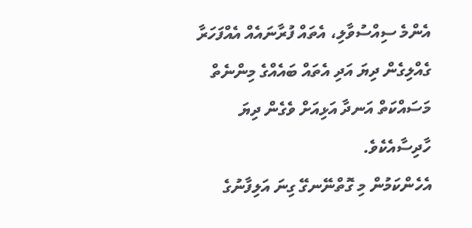އެންމެ ސިއްސުވާލި، އެތައް ފުރާނައެއް އެއްފަހަރާ ގެއްލިގެން ދިޔަ އަދި އެތައް ބައެއްގެ މިންނެތް މަސައްކަތް އަނދާ އަޅިއަށް ވެގެން ދިޔަ ހާދިސާއެކެވެ.
އެހެންކަމުން މި ގޮތްނޭނގޭ ގިނަ އަލިފާނުގެ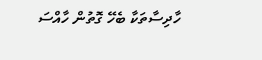ހާދިސާތަކާ ބެހޭ ގޮތުން ހާއްސަ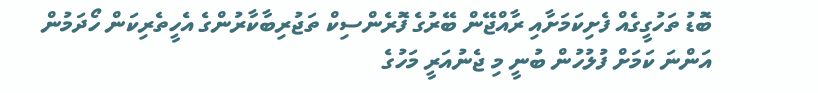ބޮޑު ތަހުގީގެއް ފެށިކަމަށާއި ރާއްޖޭން ބޭރުގެ ފޮރެންސިކް ތަޖުރިބާކާރުންގެ އެހީތެރިކަން ހޯދަމުން އަންނަ ކަމަށް ފުލުހުން ބުނީ މި ޖެނުއަރީ މަހުގެ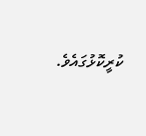ކުރީކޮޅުގައެވެ.